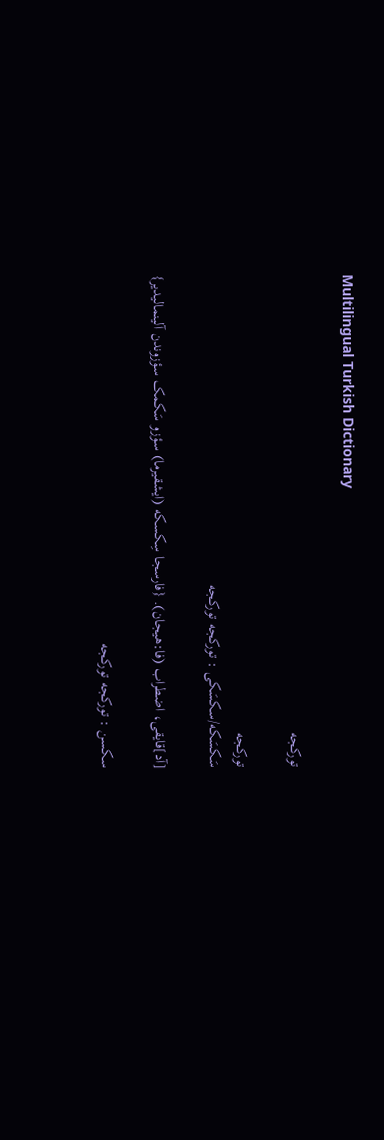Multilingual Turkish Dictionary

تورکجه

تورکجه
سَکسَکه/سکسَکی : تورکجه تورکجه

[آد]قایقی، اضطراب (فا:هیجان). {فارسجا سِکسکه (ایشقیرما) سؤزو سَکمک سؤزوندن آلینمالیدیر}

سکسن : تورکجه تورکجه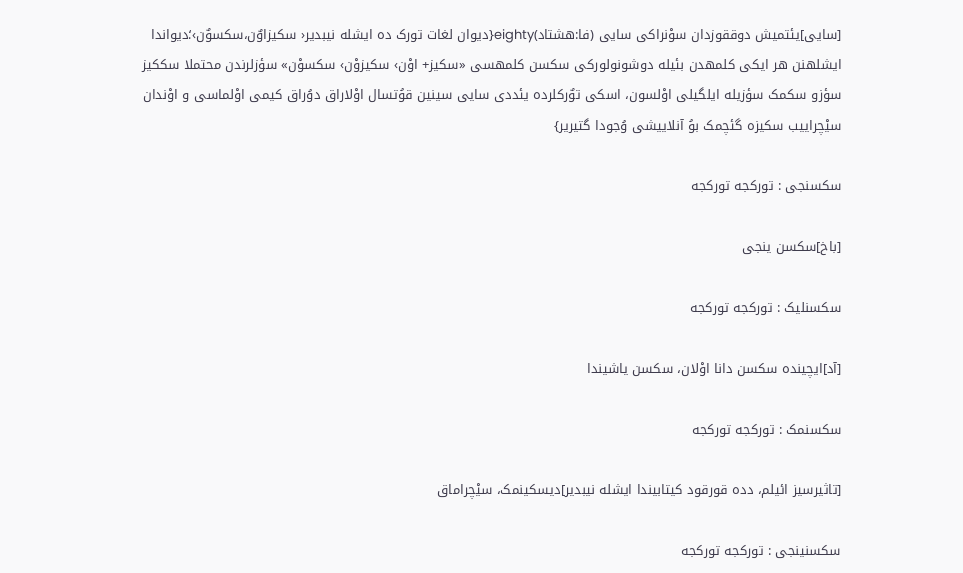[سایی]یئتمیش دوققوزدان سوْنراکی سایی (فا:هشتاد)eighty{دیوان لغات تورک ده ایشله نیبدیر‹ سکیزاوٌن،سکسوٌن›؛دیواندا ایشلهنن هر ایکی کلمهدن بئیله دوشونولورکی سکسن کلمهسی «سکیز+ اوْن› سکیزوْن› سکسوْن» سؤزلرندن محتملا سککیز سؤزو سکمک سؤزیله ایلگیلی اوْلسون، اسکی توٌرکلرده یئددی سایی سینین قوُتسال اوْلاراق دوُراق کیمی اوْلماسی و اوْندان سیْچراییب سکیزه گئچمک بوُ آنلاییشی وُجودا گتیریر}

سکسنجی : تورکجه تورکجه

[باخ]سکسن ینجی

سکسنلیک : تورکجه تورکجه

[آد]ایچینده سکسن دانا اوْلان، سکسن یاشیندا

سکسنمک : تورکجه تورکجه

[تاثیرسیز ائیلم، دده قورقود کیتابیندا ایشله نیبدیر]دیسکینمک، سیْچراماق

سکسنینجی : تورکجه تورکجه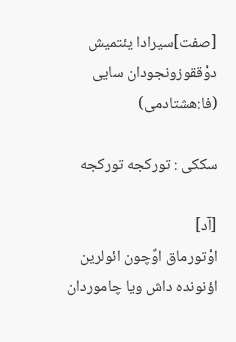[صفت]سیرادا یئتمیش دوْققوزونجودان سایی (فا:هشتادمی)

سککی : تورکجه تورکجه

[آد]
اوْتورماق اوٌچون ائولرین اؤنونده داش ویا چاموردان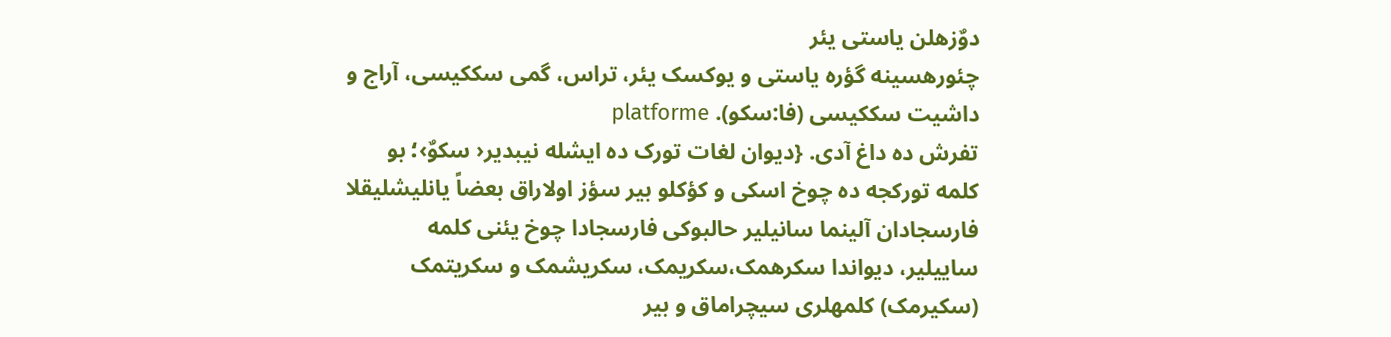دوٌزهلن یاستی یئر
چئورهسینه گؤره یاستی و یوکسک یئر، تراس، گمی سککیسی، آراج و داشیت سککیسی (فا:سکو). platforme
تفرش ده داغ آدی. {دیوان لغات تورک ده ایشله نیبدیر‹ سکوٌ›؛ بو کلمه تورکجه ده چوخ اسکی و کؤکلو بیر سؤز اولاراق بعضاً یانلیشلیقلا فارسجادان آلینما سانیلیر حالبوکی فارسجادا چوخ یئنی کلمه ساییلیر، دیواندا سکرهمک،سکریمک، سکریشمک و سکریتمک (سکیرمک) کلمهلری سیچراماق و بیر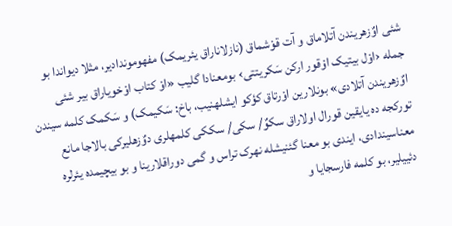شئی اوٌزهریندن آتلاماق و آت قوْشماق (نازلاناراق یئریمک) مفهوموندادیر، مثلا دیواندا بو جمله ‹اوْل بیتیک اوْقور ارکن سَکریتتی› بومعنادا گلیب «اوْ کتاب اوْخویاراق بیر شئی اوٌزهریندن آتلادی» بونلارین اوْرتاق کؤکو ایشلهنیب، باخ: سَکیمک) و سَکمک کلمه سیندن تورکجه ده یایقین قورال اولاراق سکوٌ/ سکی/ سککی کلمهلری دوٌزهلیرکی بالاجا مانع معناسیندادی، ایندی بو معنا گئنیشله نهرک تراس و گمی دوراقلارینا و بو بیچیمده یئرلره دئییلیر، بو کلمه فارسجایا و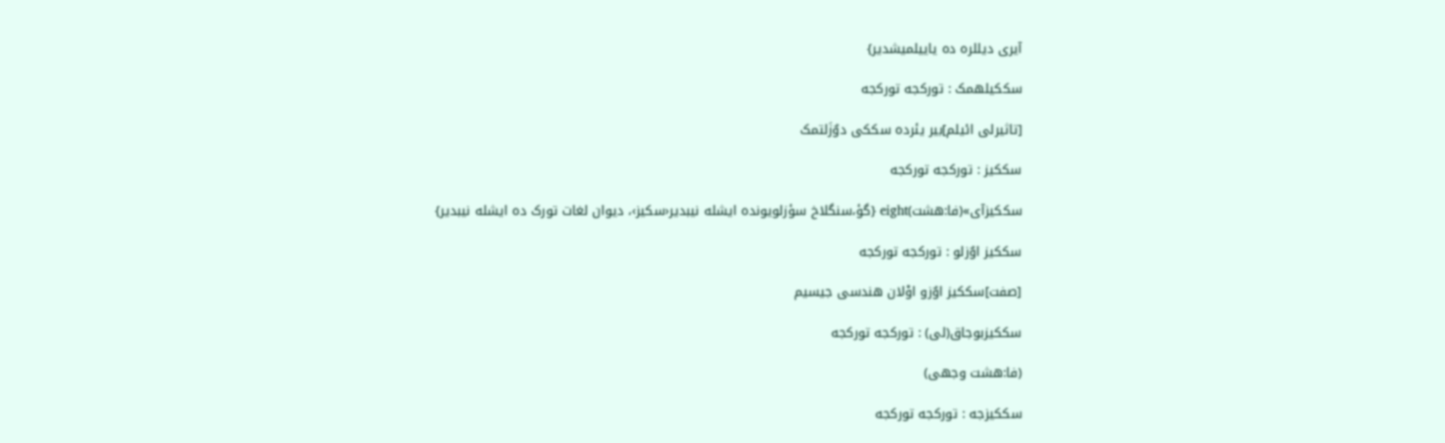آیری دیللره ده یاییلمیشدیر}

سککیلهمک : تورکجه تورکجه

[تاثیرلی ائیلم]بیر یئرده سککی دوٌزَلتمک

سککیز : تورکجه تورکجه

سککیزآی»(فا:هشت)eight {گؤ،سنگلاخ سؤزلویونده ایشله نیبدیر‹سکیز›، دیوان لغات تورک ده ایشله نیبدیر}

سککیز اوٌزلو : تورکجه تورکجه

[صفت]سککیز اوٌزو اوْلان هندسی جیسیم

سککیزبوجاق(لی) : تورکجه تورکجه

(فا:هشت وجهی)

سککیزجه : تورکجه تورکجه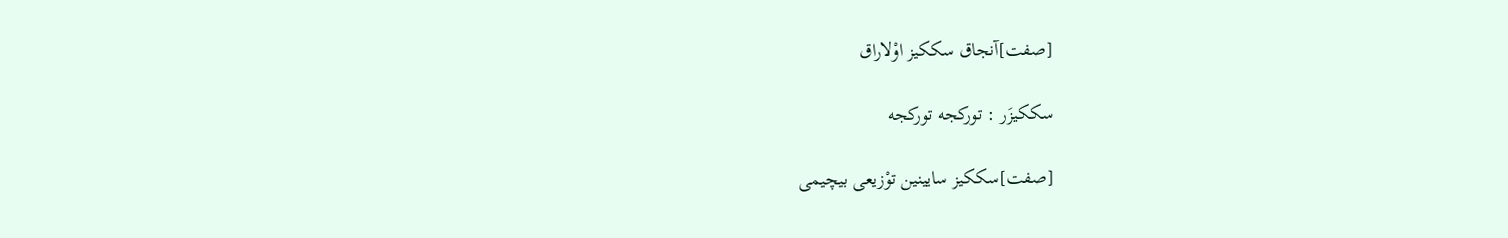[صفت]آنجاق سککیز اوْلاراق

سککیزَر : تورکجه تورکجه

[صفت]سککیز سایینین توْزیعی بیچیمی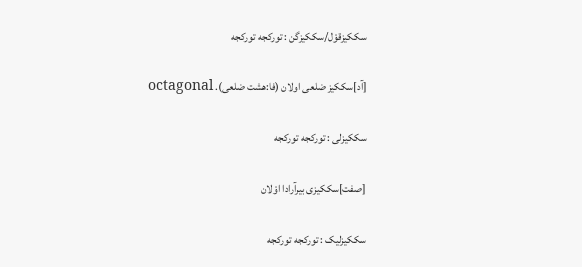سککیزقوْل/سککیزگن : تورکجه تورکجه

[آد]سککیز ضلعی اولان (فا:هشت ضلعی). octagonal

سککیزلی : تورکجه تورکجه

[صفت]سککیزی بیرآرادا اوْلان

سککیزلیک : تورکجه تورکجه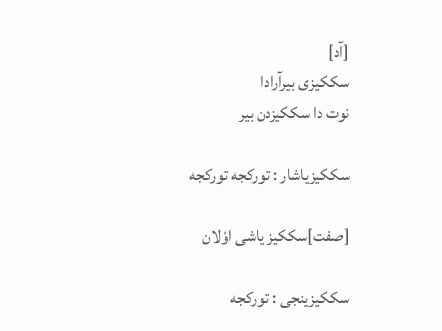[آد]
سککیزی بیرآرادا
نوت دا سککیزدن بیر

سککیزیاشار : تورکجه تورکجه

[صفت]سککیز یاشی اوْلان

سککیزینجی : تورکجه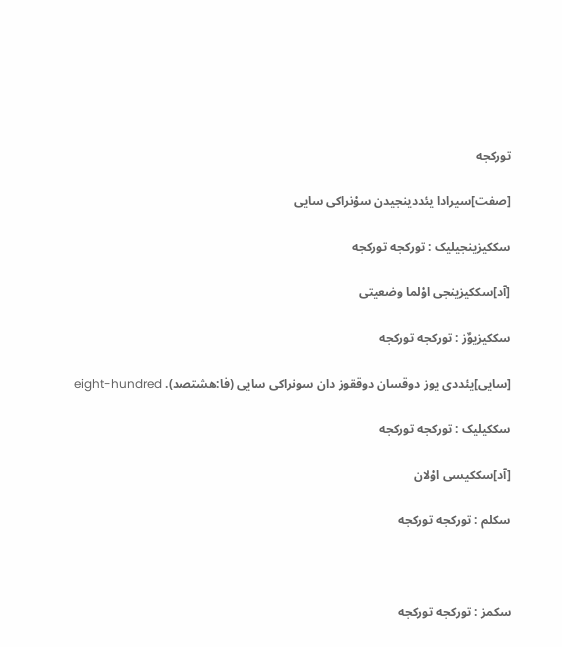تورکجه

[صفت]سیرادا یئددینجیدن سوْنراکی سایی

سککیزینجیلیک : تورکجه تورکجه

[آد]سککیزینجی اوْلما وضعیتی

سککیزیوٌز : تورکجه تورکجه

[سایی]یئددی یوز دوقسان دوققوز دان سونراکی سایی (فا:هشتصد). eight-hundred

سککیلیک : تورکجه تورکجه

[آد]سککیسی اوْلان

سکلم : تورکجه تورکجه



سکمز : تورکجه تورکجه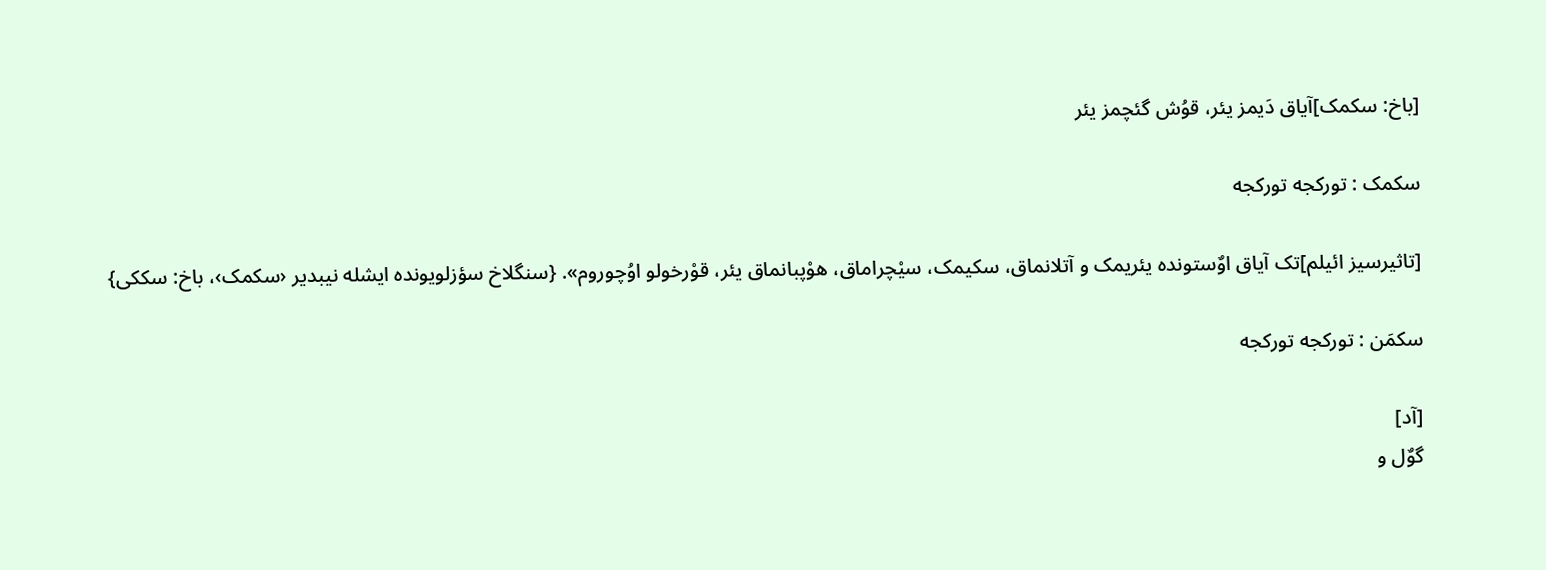[باخ: سکمک]آیاق دَیمز یئر، قوُش گئچمز یئر

سکمک : تورکجه تورکجه

[تاثیرسیز ائیلم]تک آیاق اوٌستونده یئریمک و آتلانماق، سکیمک، سیْچراماق، هوْپبانماق یئر، قوْرخولو اوُچوروم». {سنگلاخ سؤزلویونده ایشله نیبدیر ‹سکمک›، باخ: سککی}

سکمَن : تورکجه تورکجه

[آد]
گوٌل و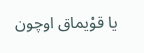یا قوْیماق اوچون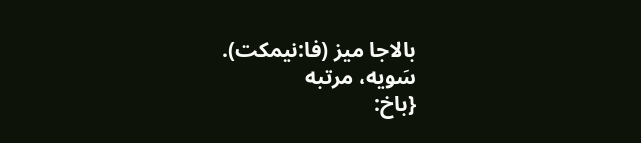بالاجا میز (فا:نیمکت).
سَویه، مرتبه
{باخ: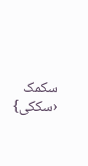سکمک ‹سککی}